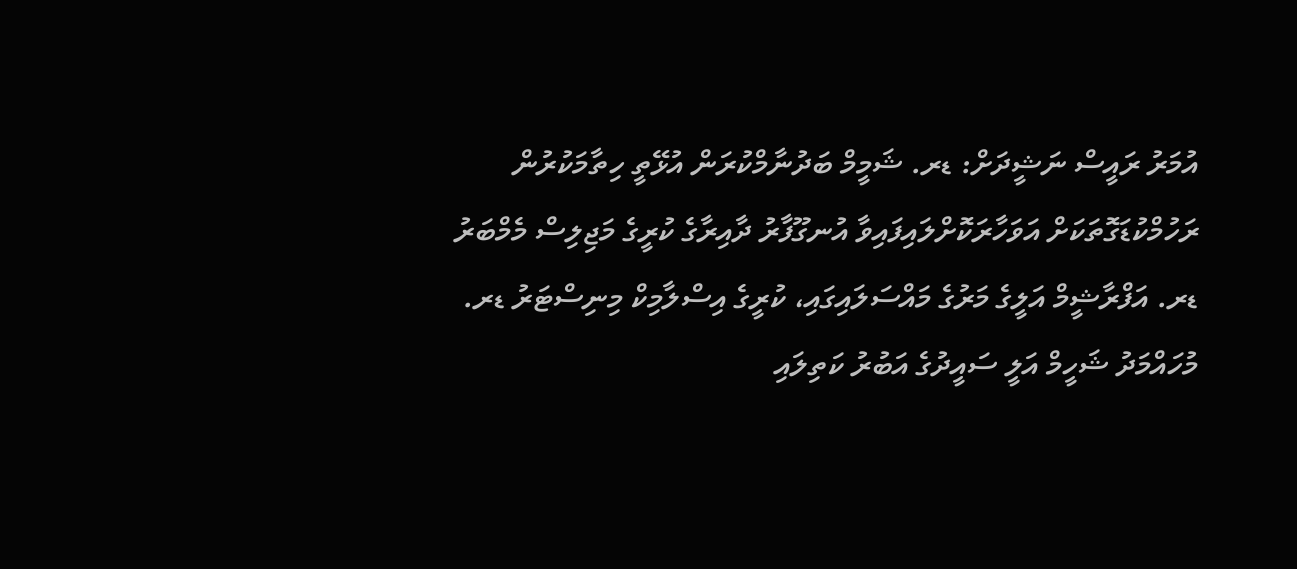އުމަރު ރައީސް ނަޝީދަށް: ޑރ. ޝަމީމް ބަދުނާމްކުރަން އުޅޭތީ ހިތާމަކުރުން
ރަހުމްކުޑަގޮތަކަށް އަވަހާރަކޮށްލައިފައިވާ އުނގޫފާރު ދާއިރާގެ ކުރީގެ މަޖިލިސް މެމްބަރު ޑރ. އަފްރާޝީމް އަލީގެ މަރުގެ މައްސަލައިގައި، ކުރީގެ އިސްލާމިކް މިނިސްޓަރު ޑރ. މުހައްމަދު ޝަހީމް އަލީ ސައީދުގެ އަބުރު ކަތިލައި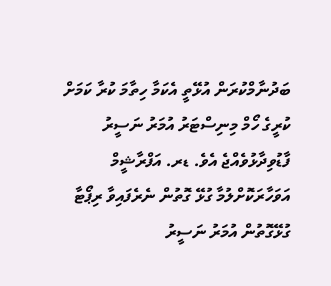ބަދުނާމްކުރަން އުޅޭތީ އެކަމާ ހިތާމަ ކުރާ ކަމަށް ކުރީގެ ހޯމް މިނިސްޓަރު އުމަރު ނަސީރު ފާޑުވިދާޅުވެއްޖެ އެވެ. ޑރ. އަފްރާޝީމް އަވަހާރަކޮށްލުމާ ގުޅޭ ގޮތުން ނެރެފައިވާ ރިޕޯޓާ ގުޅޭގޮތުން އުމަރު ނަސީރު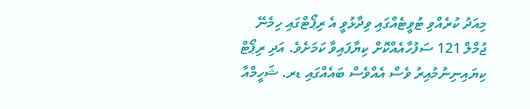މިއަދު ކުރެއްވި ޓުވީޓެއްގައި ވިދާޅުވީ އެ ރިޕޯޓްގައި ހިމެނޭ ޖުމްލް 121 ސަފުހާއެއްކޮށް ކިޔާފައިވާ ކަމަށެވެ. އަދި ރިޕޯޓް ކިޔައިނިނުމުއިރު ވެސް އެއްވެސް ބައެއްގައި ޑރ. ޝަހީމްއާ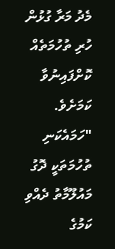މެދު މަރާ ގުޅުން ހުރި ތުހުމަތެއް ކޮށްފައިނުވާ ކަމަށެވެ. "ހަމައެކަނި ތުހުމަތަކީ ދޮގު މައުލޫމާތު ދެއްވި ކަމުގެ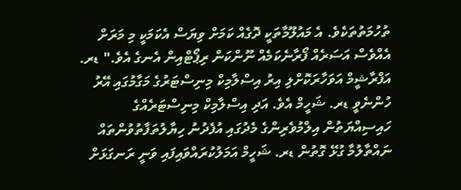ތުހުމަތުތަކެވެ. އެ މައުލޫމާތަކީ ދޮގެއް ކަމަށް ވިޔަސް އެކަމަކީ މި މަރަށް އެއްވެސް އަސަރެއް ފޯރާނެކަމެއް ނޫންކަން ރިޕޯޓްއިން އެނގެ އެވެ." ޑރ. އަފްރާޝީމް އަވަހާރަކޮށްލި އިރު އިސްލާމިކް މިނިސްޓަރުގެ މަގާމުގައި އޭރު ހުންނެވީ ޑރ. ޝަހީމް އެވެ. އަދި އިސްލާމިކް މިނިސްޓަރެއްގެ ހައިސިއްޔަތުން އިލްމުވެރިންގެ މެދުގައި އުފެދުނު ހިޔާލުތަފާތުވުންތައް ނައްތާލުމާ ގުޅޭ ގޮތުން ޑރ. ޝަހީމް އަމަލުކުރައްވައިފައި ވަނީ ރަނގަޅަށް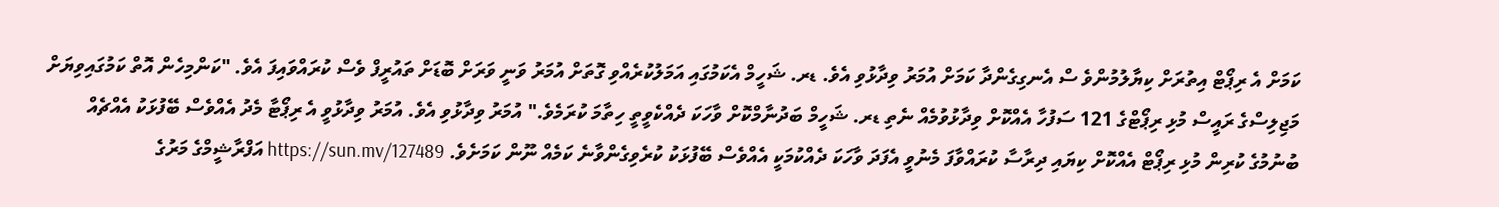ކަމަށް އެ ރިޕޯޓް އިތުރަށް ކިޔާލުމުންވެ ސް އެނގިގެންދާ ކަމަށް އުމަރު ވިދާޅުވި އެވެ. ޑރ. ޝަހީމް އެކަމުގައި އަމަލުކުރެއްވި ގޮތަށް އުމަރު ވަނީ ވަރަށް ބޮޑަށް ތައުރީފް ވެސް ކުރައްވައިފަ އެވެ. "ކަންމިހެން އޮތް ކަމުގައިވިޔަށް މަޖިލިސްގެ ރައީސް މުޅި ރިޕޯޓްގެ 121 ސަފުހާ އެއްކޮށް ވިދާޅުވުމެއް ނެތި ޑރ. ޝަހީމް ބަދުނާމްކޮށް ވާހަކަ ދެއްކެވީތީ ހިތާމަ ކުރަމެވެ." އުމަރު ވިދާޅުވި އެވެ. އުމަރު ވިދާޅުވީ އެ ރިޕޯޓާ މެދު އެއްވެސް ބޭފުޅަކު އެއްޗެއް ބުނުމުގެ ކުރިން މުޅި ރިޕޯޓް އެއްކޮށް ކިޔައި ދިރާސާ ކުރައްވާފަ މެނުވީ އެފަދަ ވާހަކަ ދެއްކުމަކީ އެއްވެސް ބޭފުޅަކު ކުރެވިގެންވާނެ ކަމެއް ނޫން ކަމަށެވެ. https://sun.mv/127489 އަފްރާޝީމްގެ މަރުގެ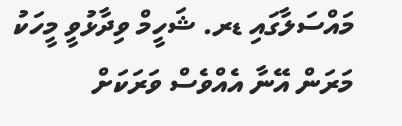މައްސަލާގައި ޑރ. ޝަހީމް ވިދާޅުވީ މީހަކު މަރަން އޭނާ އެއްވެސް ވަރަކަށް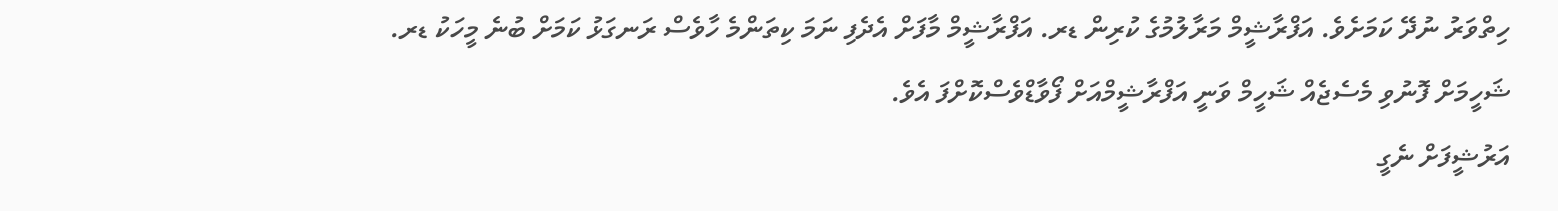ހިތްވަރު ނުދޭ ކަމަށެވެ. އަފްރާޝީމް މަރާލުމުގެ ކުރިން ޑރ. އަފްރާޝީމް މާފަށް އެދެފި ނަމަ ކިތަންމެ ހާވެސް ރަނގަޅު ކަމަށް ބުނެ މީހަކު ޑރ. ޝަހީމަށް ފޮނުވި މެސެޖެއް ޝަހީމް ވަނީ އަފްރާޝީމްއަށް ފޯވާޑްވެސްކޮށްފަ އެވެ.
އަރުޝީފަށް ނެގީ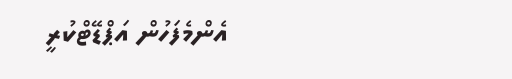އެންމެފަހުން އަޕްޑޭޓްކުރީ